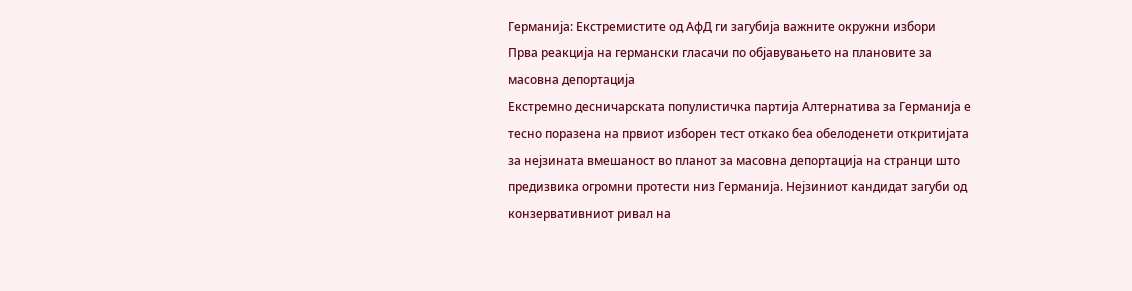Германија: Екстремистите од АфД ги загубија важните окружни избори
Прва реакција на германски гласачи по објавувањето на плановите за масовна депортација
Екстремно десничарската популистичка партија Алтернатива за Германија е тесно поразена на првиот изборен тест откако беа обелоденети откритијата за нејзината вмешаност во планот за масовна депортација на странци што предизвика огромни протести низ Германија. Нејзиниот кандидат загуби од конзервативниот ривал на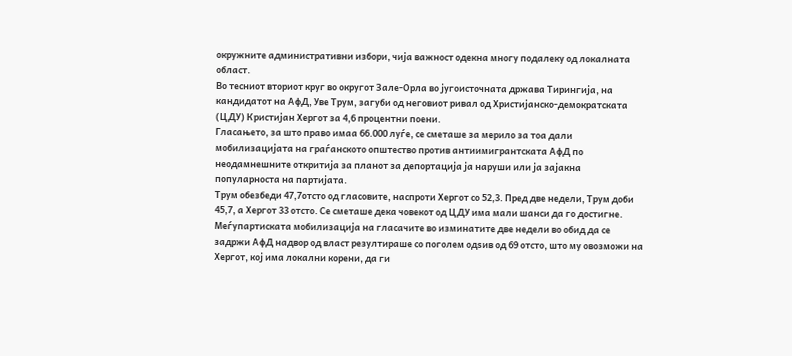окружните административни избори, чија важност одекна многу подалеку од локалната област.
Во тесниот вториот круг во округот Зале-Орла во југоисточната држава Тирингија, на кандидатот на АфД, Уве Трум, загуби од неговиот ривал од Христијанско-демократската (ЦДУ) Кристијан Хергот за 4,6 процентни поени.
Гласањето, за што право имаа 66.000 луѓе, се сметаше за мерило за тоа дали мобилизацијата на граѓанското општество против антиимигрантската АфД по неодамнешните откритија за планот за депортација ја наруши или ја зајакна популарноста на партијата.
Трум обезбеди 47,7отсто од гласовите, наспроти Хергот со 52,3. Пред две недели, Трум доби 45,7, а Хергот 33 отсто. Се сметаше дека човекот од ЦДУ има мали шанси да го достигне.
Меѓупартиската мобилизација на гласачите во изминатите две недели во обид да се задржи АфД надвор од власт резултираше со поголем одѕив од 69 отсто, што му овозможи на Хергот, кој има локални корени, да ги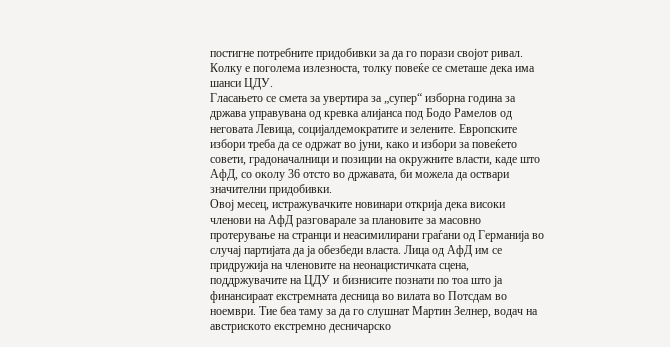постигне потребните придобивки за да го порази својот ривал. Колку е поголема излезноста, толку повеќе се сметаше дека има шанси ЦДУ.
Гласањето се смета за увертира за „супер“ изборна година за држава управувана од кревка алијанса под Бодо Рамелов од неговата Левица, социјалдемократите и зелените. Европските избори треба да се одржат во јуни, како и избори за повеќето совети, градоначалници и позиции на окружните власти, каде што АфД, со околу 36 отсто во државата, би можела да оствари значителни придобивки.
Овој месец, истражувачките новинари открија дека високи членови на АфД разговарале за плановите за масовно протерување на странци и неасимилирани граѓани од Германија во случај партијата да ја обезбеди власта. Лица од АфД им се придружија на членовите на неонацистичката сцена, поддржувачите на ЦДУ и бизнисите познати по тоа што ја финансираат екстремната десница во вилата во Потсдам во ноември. Тие беа таму за да го слушнат Мартин Зелнер, водач на австриското екстремно десничарско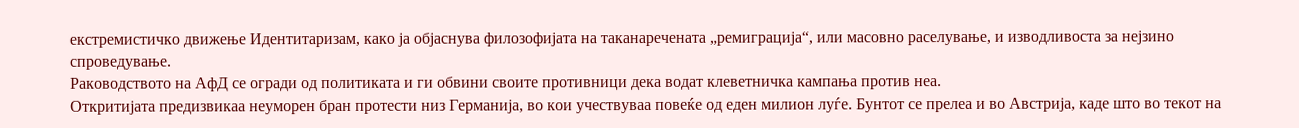екстремистичко движење Идентитаризам, како ја објаснува филозофијата на таканаречената „ремиграција“, или масовно раселување, и изводливоста за нејзино спроведување.
Раководството на АфД се огради од политиката и ги обвини своите противници дека водат клеветничка кампања против неа.
Откритијата предизвикаа неуморен бран протести низ Германија, во кои учествуваа повеќе од еден милион луѓе. Бунтот се прелеа и во Австрија, каде што во текот на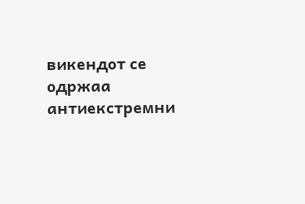викендот се одржаа антиекстремни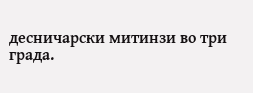десничарски митинзи во три града.